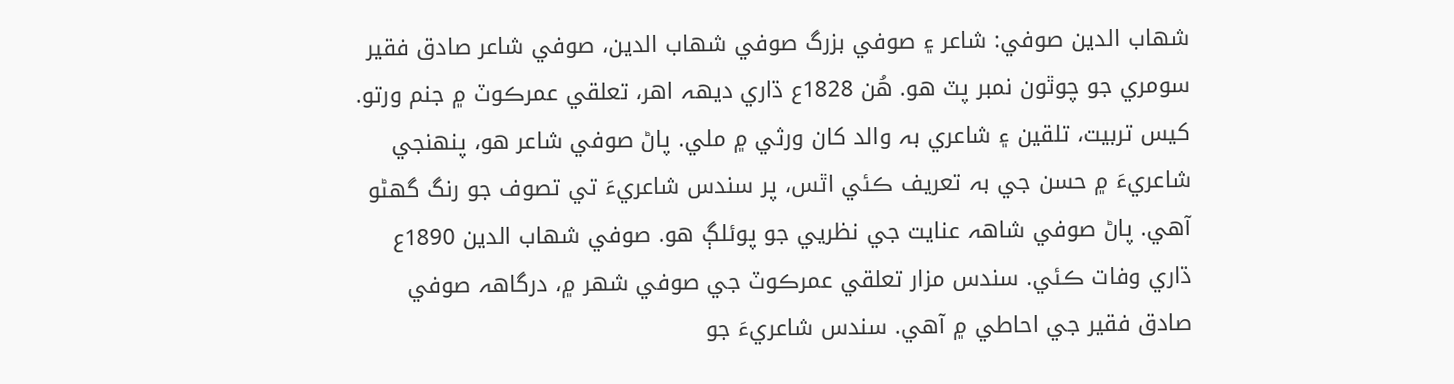شھاب الدين صوفي: شاعر ۽ صوفي بزرگ صوفي شھاب الدين، صوفي شاعر صادق فقير سومري جو چوٿون نمبر پٽ هو. هُن 1828ع ڌاري ديھہ اهر، تعلقي عمرڪوٽ ۾ جنم ورتو. کيس تربيت، تلقين ۽ شاعري بہ والد کان ورثي ۾ ملي. پاڻ صوفي شاعر هو، پنھنجي شاعريءَ ۾ حسن جي بہ تعريف ڪئي اٿس، پر سندس شاعريءَ تي تصوف جو رنگ گهڻو آهي. پاڻ صوفي شاھہ عنايت جي نظريي جو پوئلڳ هو. صوفي شھاب الدين 1890ع ڌاري وفات ڪئي. سندس مزار تعلقي عمرڪوٽ جي صوفي شھر ۾، درگاھہ صوفي صادق فقير جي احاطي ۾ آهي. سندس شاعريءَ جو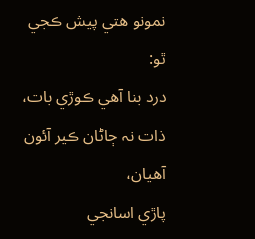نمونو هتي پيش ڪجي ٿو:
درد بنا آهي ڪوڙي بات، ذات نہ ڄاڻان ڪير آئون آهيان،
پاڙي اسانجي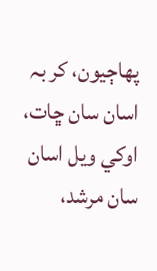پهاڄيون، کر بہ اسان سان ڇات،
اوکي ويل اسان سان مرشد،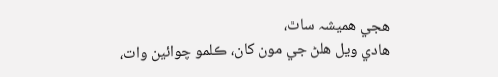هجي هميشہ ساٿ،
هادي ويل هلڻ جي مون کان، ڪلمو چوائين وات،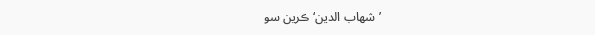’شھاب الدين‘ ڪرين سو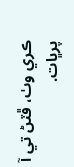ڪري وٺ، ڦٽڻ تي آ پرڀات.